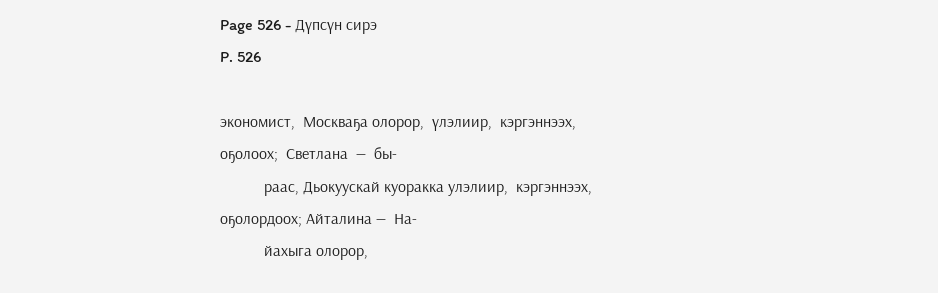Page 526 - Дүпсүн сирэ
P. 526

экономист,  Москваҕа олорор,  үлэлиир,  кэргэннээх,  оҕолоох;  Светлана  —  бы-
           раас, Дьокуускай куоракка улэлиир,  кэргэннээх, оҕолордоох; Айталина —  На-
           йахыга олорор,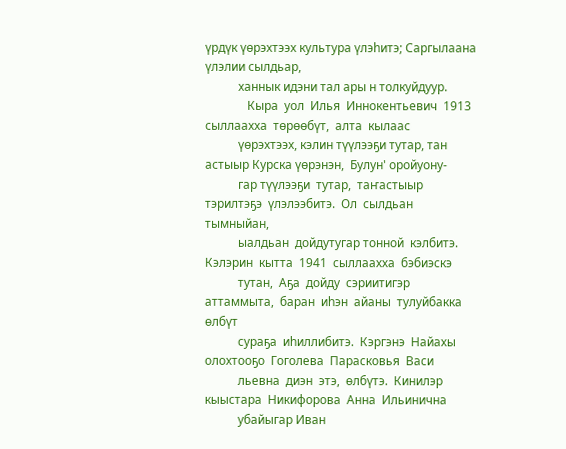үрдүк үөрэхтээх культура үлэһитэ; Саргылаана үлэлии сылдьар,
           ханнык идэни тал ары н толкуйдуур.
              Кыра  уол  Илья  Иннокентьевич  1913  сыллаахха  төрөөбүт,  алта  кылаас
           үөрэхтээх, кэлин түүлээҕи тутар, тан астыыр Курска үөрэнэн,  Булун' оройуону-
           гар түүлээҕи  тутар,  таҥастыыр тэрилтэҕэ  үлэлээбитэ.  Ол  сылдьан  тымныйан,
           ыалдьан  дойдутугар тонной  кэлбитэ.  Кэлэрин  кытта  1941  сыллаахха  бэбиэскэ
           тутан,  Аҕа  дойду  сэриитигэр  аттаммыта,  баран  иһэн  айаны  тулуйбакка  өлбүт
           сураҕа  иһиллибитэ.  Кэргэнэ  Найахы  олохтооҕо  Гоголева  Парасковья  Васи
           льевна  диэн  этэ,  өлбүтэ.  Кинилэр  кыыстара  Никифорова  Анна  Ильинична
           убайыгар Иван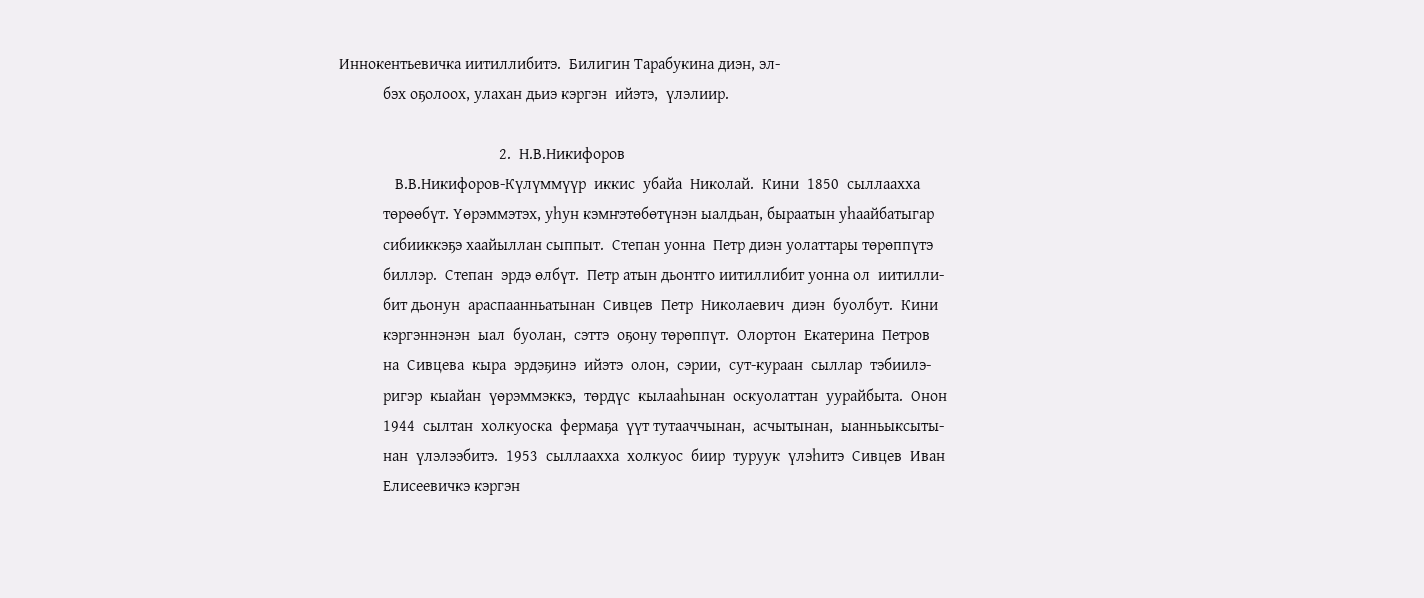Иннокентьевичка иитиллибитэ.  Билигин Тарабукина диэн, эл-
           бэх оҕолоох, улахан дьиэ кэргэн  ийэтэ,  үлэлиир.

                                        2.  Н.В.Никифоров
              В.В.Никифоров-Күлүммүүр  иккис  убайа  Николай.  Кини  1850  сыллаахха
           төрөөбүт. Үөрэммэтэх, уһун кэмҥэтөбөтүнэн ыалдьан, быраатын уһаайбатыгар
           сибииккэҕэ хаайыллан сыппыт.  Степан уонна  Петр диэн уолаттары төрөппүтэ
           биллэр.  Степан  эрдэ өлбүт.  Петр атын дьонтго иитиллибит уонна ол  иитилли-
           бит дьонун  араспаанньатынан  Сивцев  Петр  Николаевич  диэн  буолбут.  Кини
           кэргэннэнэн  ыал  буолан,  сэттэ  оҕону төрөппүт.  Олортон  Екатерина  Петров
           на  Сивцева  кыра  эрдэҕинэ  ийэтэ  олон,  сэрии,  сут-кураан  сыллар  тэбиилэ-
           ригэр  кыайан  үөрэммэккэ,  төрдүс  кылааһынан  оскуолаттан  уурайбыта.  Онон
           1944  сылтан  холкуоска  фермаҕа  үүт тутааччынан,  асчытынан,  ыанньыксыты-
           нан  үлэлээбитэ.  1953  сыллаахха  холкуос  биир  туруук  үлэһитэ  Сивцев  Иван
           Елисеевичкэ кэргэн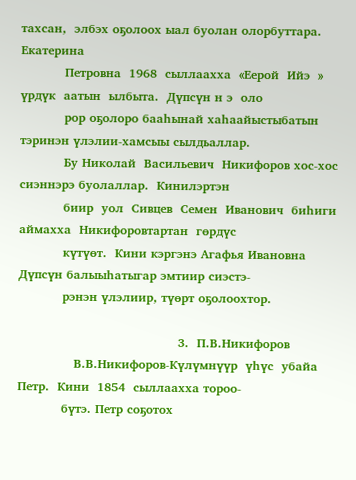тахсан,  элбэх оҕолоох ыал буолан олорбуттара.  Екатерина
           Петровна  1968  сыллаахха  «Еерой  Ийэ  »  үрдүк  аатын  ылбыта.  Дүпсүн н э  оло
           рор оҕолоро бааһынай хаһаайыстыбатын тэринэн үлэлии-хамсыы сылдьаллар.
           Бу Николай  Васильевич  Никифоров хос-хос сиэннэрэ буолаллар.  Кинилэртэн
           биир  уол  Сивцев  Семен  Иванович  биһиги  аймахха  Никифоровтартан  гөрдүс
           күтүөт.  Кини кэргэнэ Агафья Ивановна Дүпсүн балыыһатыгар эмтиир сиэстэ-
           рэнэн үлэлиир, түөрт оҕолоохтор.

                                        3.  П.В.Никифоров
              В.В.Никифоров-Күлүмнүүр  үһүс  убайа  Петр.  Кини  1854  сыллаахха тороо-
           бүтэ. Петр соҕотох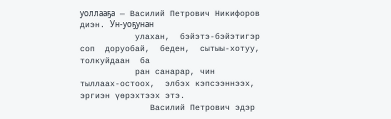уоллааҕа — Василий Петрович Никифоров диэн. Ун-уоҕунан
           улахан,  бэйэтэ-бэйэтигэр  соп  доруобай,  беден,  сытыы-хотуу,  толкуйдаан  ба
           ран санарар, чин  тыллаах-остоох,  элбэх кэпсээннээх,  эргиэн үөрэхтээх этэ.
              Василий Петрович эдэр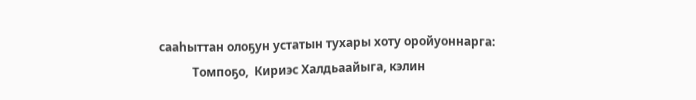сааһыттан олоҕун устатын тухары хоту оройуоннарга:
           Томпоҕо,  Кириэс Халдьаайыга, кэлин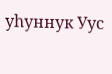уһуннук Уус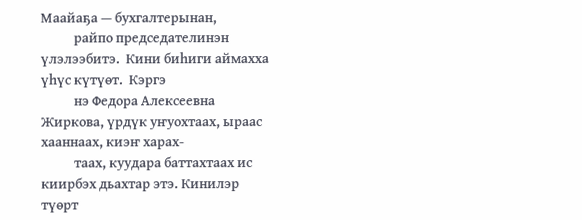Маайаҕа — бухгалтерынан,
           райпо председателинэн үлэлээбитэ.  Кини биһиги аймахха үһүс күтүөт.  Кэргэ
           нэ Федора Алексеевна Жиркова, үрдүк уҥуохтаах, ыраас хааннаах, киэҥ харах-
           таах, куудара баттахтаах ис киирбэх дьахтар этэ. Кинилэр түөрт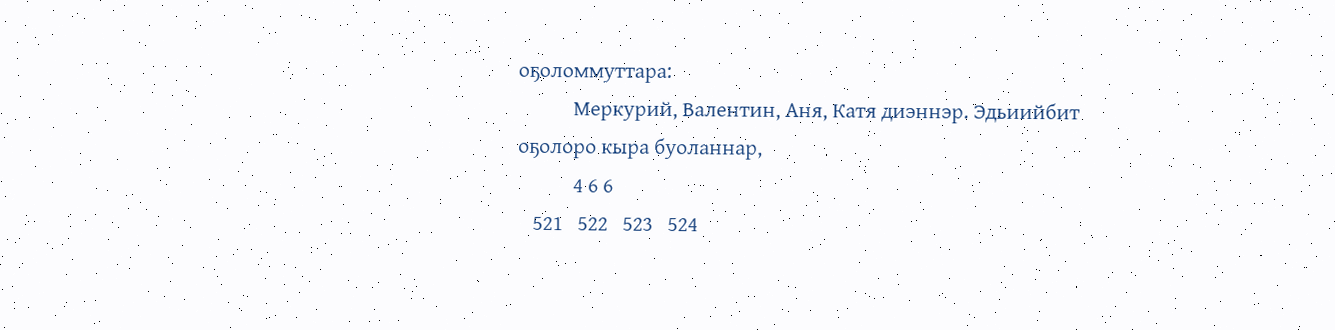оҕоломмуттара:
           Меркурий, Валентин, Аня, Катя диэннэр. Эдьиийбит оҕолоро кыра буоланнар,
           4 6 6
   521   522   523   524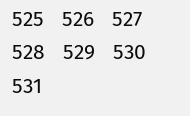525   526   527   528   529   530   531